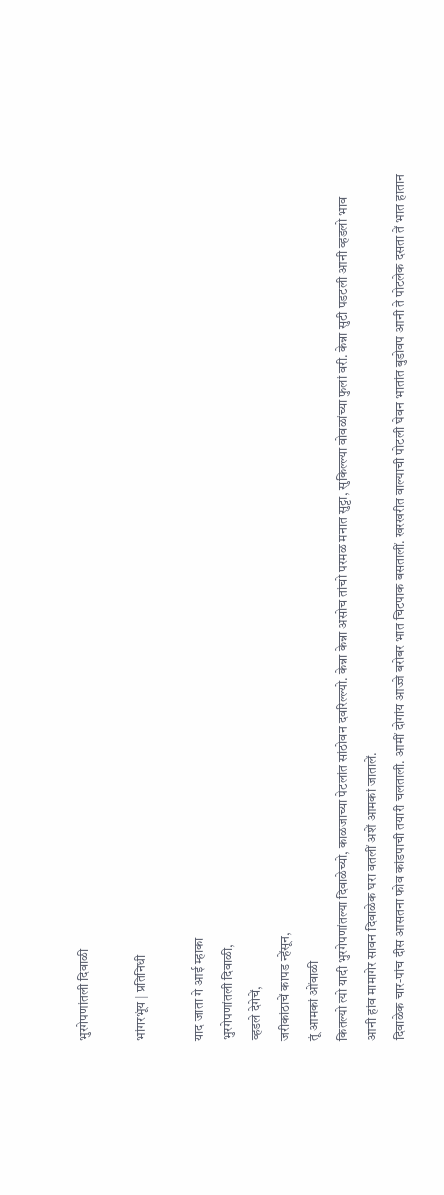भुरगेपणांतली दिवाळी

भांगरभूंय | प्रतिनिधी

याद जाता गे आई म्हाका
भुरगेपणांतली दिवाळी,
व्हडले देगेचें,
जरीकांठाचें कापड न्हेंसून,
तूं आमकां ओंवाळी
कितल्यो त्यो यादी भुरगेपणांतल्या दिवाळेच्यो, काळजाच्या पेटलांत सांठोवन दवरिल्ल्यो. केन्ना केन्ना असोच तांचो परमळ मनात सुट्टा, सुकिल्ल्या वोवळांच्या फुलां वरी. केन्ना सुटी पडटली आनी व्हडलो भाव आनी हांव मामागेर सावन दिवाळेक घरा वतलीं अशें आमकां जातालें.
दिवाळेक चार-पांच दीस आसतना फोव कांडपाची तयारी चलताली. आमीं दोगांय आज्जे बरोबर भात चिटपाक बसतालीं. खरखरीत वाल्याची पोटली घेवन भातांत बुडोवप आनी ते पोटलेक दसता तें भात हातान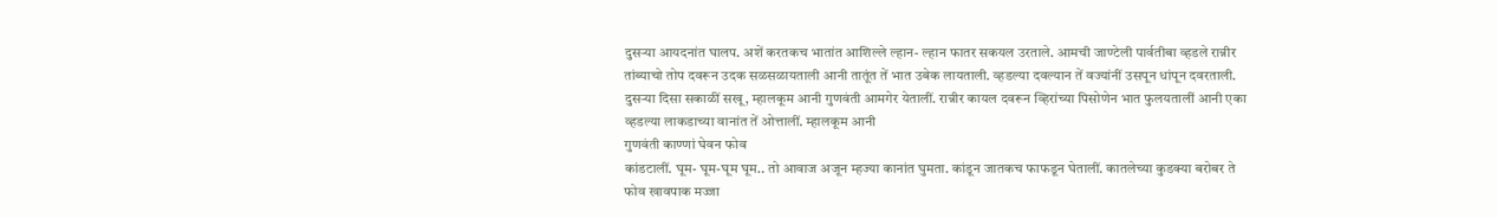दुसऱ्या आयदनांत घालप. अशें करतकच भातांत आशिल्ले ल्हान- ल्हान फातर सकयल उरताले. आमची जाण्टेली पार्वतीबा व्हडले रान्नीर तांब्याचो तोप दवरून उदक सळसळायताली आनी तातूंत तें भात उबेक लायताली. व्हडल्या दवल्यान तें वज्यांनीं उसपून धांपून दवरताली.
दुसऱ्या दिसा सकाळीं सखू, म्हालकूम आनी गुणवंती आमगेर येतालीं. रान्नीर कायल दवरून व्हिरांच्या पिसोणेन भात फुलयतालीं आनी एका व्हडल्या लाकडाच्या वानांत तें ओत्तालीं. म्हालकूम आनी
गुणवंती काण्णां घेवन फोव
कांडटालीं. घूम- घूम-घूम घूम.. तो आवाज अजून म्हज्या कानांत घुमता. कांडून जातकच फाफडून घेतालीं. कातलेच्या कुडक्या बरोबर ते फोव खावपाक मज्जा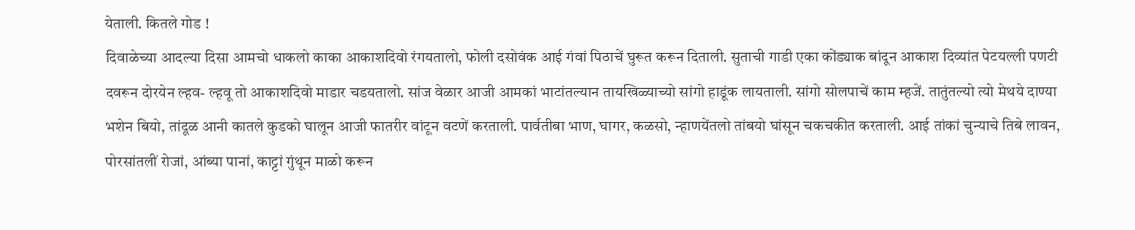येताली. कितले गोड !
दिवाळेच्या आदल्या दिसा आमचो धाकलो काका आकाशदिवो रंगयतालो, फोली दसोवंक आई गंवां पिठाचें घुरूत करून दिताली. सुताची गाडी एका कोंड्याक बांदून आकाश दिव्यांत पेटयल्ली पणटी दवरून दोरयेन ल्हव- ल्हवू तो आकाशदिवो माडार चडयतालो. सांज वेळार आजी आमकां भाटांतल्यान तायखिळ्याच्यो सांगो हाडूंक लायताली. सांगो सोलपाचें काम म्हजें. तातुंतल्यो त्यो मेथये दाण्या भशेन बियो, तांदूळ आनी कातले कुडको घालून आजी फातरीर वांटून वटणें करताली. पार्वतीबा भाण, घागर, कळसो, न्हाणयेंतलो तांबयो घांसून चकचकीत करताली. आई तांकां चुन्याचे तिबे लावन, पोरसांतलीं रोजां, आंब्या पानां, काट्टां गुंथून माळो करून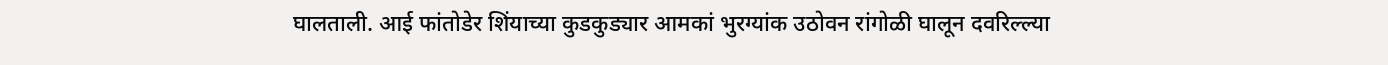घालताली. आई फांतोडेर शिंयाच्या कुडकुड्यार आमकां भुरग्यांक उठोवन रांगोळी घालून दवरिल्ल्या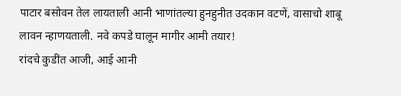पाटार बसोवन तेल लायताली आनी भाणांतल्या हुनहुनीत उदकान वटणें, वासाचो शाबू लावन न्हाणयताली. नवे कपडे घालून मागीर आमी तयार!
रांदचे कुडींत आजी, आई आनी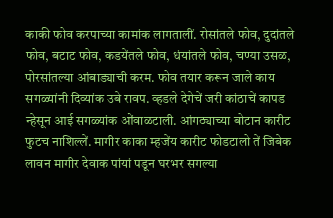काकी फोव करपाच्या कामांक लागतालीं. रोसांतले फोव, दुदांतले फोव, बटाट फोव, कडयेंतले फोव, धंयांतले फोव, चण्या उसळ, पोरसांतल्या आंबाड्याची करम. फोव तयार करून जाले काय सगळ्यांनी दिव्यांक उबे रावप. व्हडले देगेचें जरी कांठाचें कापड न्हेसून आई सगळ्यांक ओंवाळटाली. आंगठ्याच्या बोटान कारीट फुटच नाशिल्लें. मागीर काका म्हजेंय कारीट फोडटालो तें जिबेक लावन मागीर देवाक पांयां पडून घरभर सगल्या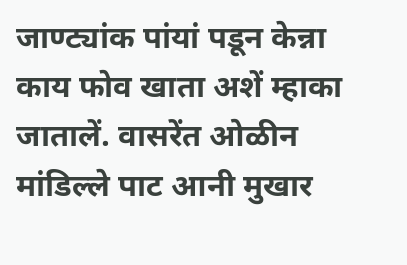जाण्ट्यांक पांयां पडून केन्ना काय फोव खाता अशें म्हाका जातालें. वासरेंत ओळीन मांडिल्ले पाट आनी मुखार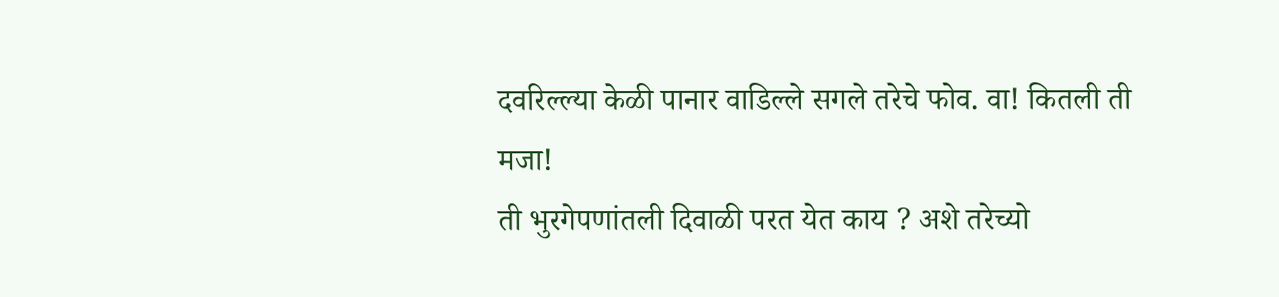दवरिल्ल्या केळी पानार वाडिल्ले सगले तरेचे फोव. वा! कितली ती मजा!
ती भुरगेपणांतली दिवाळी परत येत काय ? अशे तरेच्यो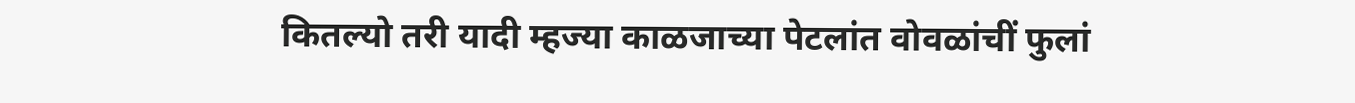कितल्यो तरी यादी म्हज्या काळजाच्या पेटलांत वोवळांचीं फुलां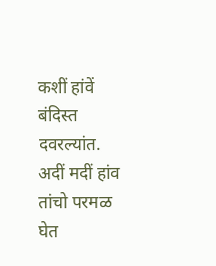कशीं हांवें बंदिस्त दवरल्यांत. अदीं मदीं हांव तांचो परमळ घेत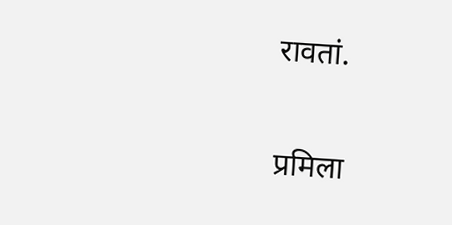रावतां.

प्रमिला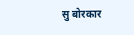सु बोरकार